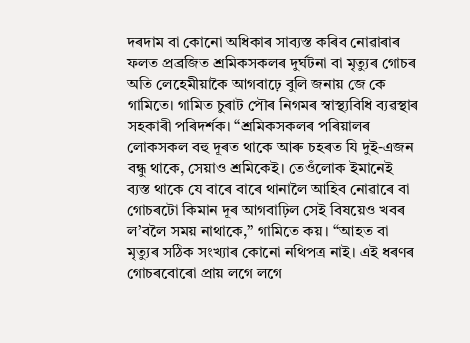দৰদাম বা কোনো অধিকাৰ সাব্যস্ত কৰিব নোৱাৰাৰ ফলত প্ৰব্ৰজিত শ্ৰমিকসকলৰ দুৰ্ঘটনা বা মৃত্যুৰ গোচৰ অতি লেহেমীয়াকৈ আগবাঢ়ে বুলি জনায় জে কে গামিতে। গামিত চুৰাট পৌৰ নিগমৰ স্বাস্থ্যবিধি ব্যৱস্থাৰ সহকাৰী পৰিদৰ্শক। “শ্ৰমিকসকলৰ পৰিয়ালৰ লোকসকল বহু দূৰত থাকে আৰু চহৰত যি দুই-এজন বন্ধু থাকে, সেয়াও শ্ৰমিকেই। তেওঁলোক ইমানেই ব্যস্ত থাকে যে বাৰে বাৰে থানালৈ আহিব নোৱাৰে বা গোচৰটো কিমান দূৰ আগবাঢ়িল সেই বিষয়েও খবৰ ল’বলৈ সময় নাথাকে,” গামিতে কয়। “আহত বা মৃত্যুৰ সঠিক সংখ্যাৰ কোনো নথিপত্ৰ নাই। এই ধৰণৰ গোচৰবোৰো প্ৰায় লগে লগে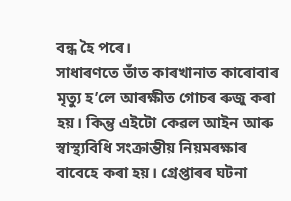বন্ধ হৈ পৰে।
সাধাৰণতে তাঁত কাৰখানাত কাৰোবাৰ মৃত্যু হ’লে আৰক্ষীত গোচৰ ৰুজু কৰা হয়। কিন্তু এইটো কেৱল আইন আৰু স্বাস্থ্যবিধি সংক্ৰান্তীয় নিয়মৰক্ষাৰ বাবেহে কৰা হয়। গ্ৰেপ্তাৰৰ ঘটনা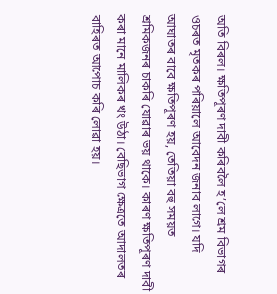অতি বিৰল। ক্ষতিপূৰণ দাবী কৰিবলৈ হ’লে শ্ৰম বিভাগৰ ওচৰত মৃতকৰ পৰিয়ালে আবেদন জনাব লাগে। যদি আঘাতৰ বাবে ক্ষতিপূৰণ হয়, তেতিয়া বহু সময়ত শ্ৰমিকজনৰ চাকৰি যোৱাৰ ভয় থাকে। কাৰণ ক্ষতিপূৰণ দাবী কৰা মানে মালিকৰ খং উঠা। বেছিভাগ ক্ষেত্ৰতে আদালতৰ বাহিৰত আপোচ কৰি লোৱা হয়।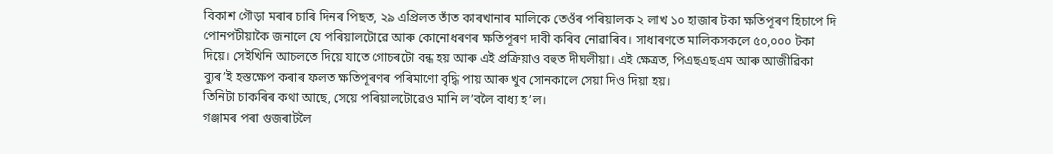বিকাশ গৌড়া মৰাৰ চাৰি দিনৰ পিছত, ২৯ এপ্ৰিলত তাঁত কাৰখানাৰ মালিকে তেওঁৰ পৰিয়ালক ২ লাখ ১০ হাজাৰ টকা ক্ষতিপূৰণ হিচাপে দি পোনপটীয়াকৈ জনালে যে পৰিয়ালটোৱে আৰু কোনোধৰণৰ ক্ষতিপূৰণ দাবী কৰিব নোৱাৰিব। সাধাৰণতে মালিকসকলে ৫০,০০০ টকা দিয়ে। সেইখিনি আচলতে দিয়ে যাতে গোচৰটো বন্ধ হয় আৰু এই প্ৰক্ৰিয়াও বহুত দীঘলীয়া। এই ক্ষেত্ৰত, পিএছএছএম আৰু আজীৱিকা ব্যুৰ’ই হস্তক্ষেপ কৰাৰ ফলত ক্ষতিপূৰণৰ পৰিমাণো বৃদ্ধি পায় আৰু খুব সোনকালে সেয়া দিও দিয়া হয়।
তিনিটা চাকৰিৰ কথা আছে, সেয়ে পৰিয়ালটোৱেও মানি ল’বলৈ বাধ্য হ’ল।
গঞ্জামৰ পৰা গুজৰাটলৈ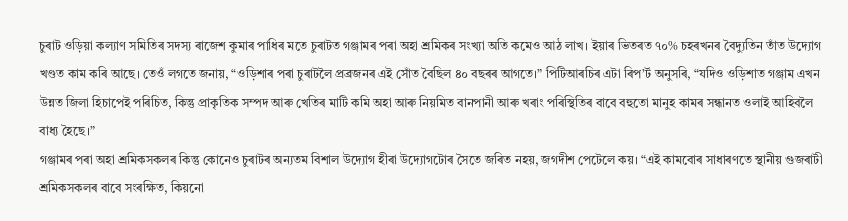চুৰাট ওড়িয়া কল্যাণ সমিতিৰ সদস্য ৰাজেশ কুমাৰ পাধিৰ মতে চুৰাটত গঞ্জামৰ পৰা অহা শ্ৰমিকৰ সংখ্যা অতি কমেও আঠ লাখ। ইয়াৰ ভিতৰত ৭০% চহৰখনৰ বৈদ্যুতিন তাঁত উদ্যোগ খণ্ডত কাম কৰি আছে। তেওঁ লগতে জনায়, “ওড়িশাৰ পৰা চুৰাটলৈ প্ৰব্ৰজনৰ এই সোঁত বৈছিল ৪০ বছৰৰ আগতে।” পিটিআৰচিৰ এটা ৰিপ’ৰ্ট অনুসৰি, “যদিও ওড়িশাত গঞ্জাম এখন উন্নত জিলা হিচাপেই পৰিচিত, কিন্তু প্ৰাকৃতিক সম্পদ আৰু খেতিৰ মাটি কমি অহা আৰু নিয়মিত বানপানী আৰু খৰাং পৰিস্থিতিৰ বাবে বহুতো মানুহ কামৰ সন্ধানত ওলাই আহিবলৈ বাধ্য হৈছে।”
গঞ্জামৰ পৰা অহা শ্ৰমিকসকলৰ কিন্তু কোনেও চুৰাটৰ অন্যতম বিশাল উদ্যোগ হীৰা উদ্যোগটোৰ সৈতে জৰিত নহয়, জগদীশ পেটেলে কয়। “এই কামবোৰ সাধাৰণতে স্থানীয় গুজৰাটী শ্ৰমিকসকলৰ বাবে সংৰক্ষিত, কিয়নো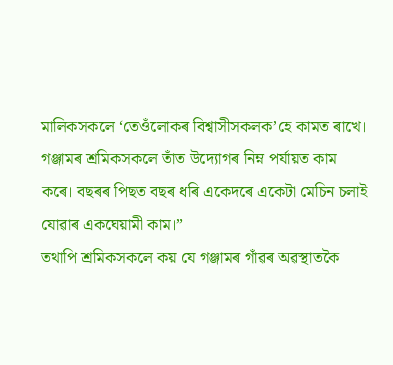মালিকসকলে ‘তেওঁলোকৰ বিশ্বাসীসকলক’হে কামত ৰাখে। গঞ্জামৰ শ্ৰমিকসকলে তাঁত উদ্যোগৰ নিম্ন পৰ্যায়ত কাম কৰে। বছৰৰ পিছত বছৰ ধৰি একেদৰে একেটা মেচিন চলাই যোৱাৰ একঘেয়ামী কাম।”
তথাপি শ্ৰমিকসকলে কয় যে গঞ্জামৰ গাঁৱৰ অৱস্থাতকৈ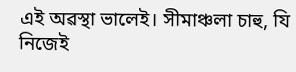এই অৱস্থা ভালেই। সীমাঞ্চলা চাহু, যি নিজেই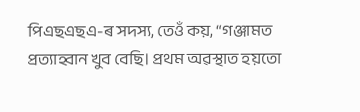পিএছএছএ-ৰ সদস্য, তেওঁ কয়, “গঞ্জামত প্ৰত্যাহ্বান খুব বেছি। প্ৰথম অৱস্থাত হয়তো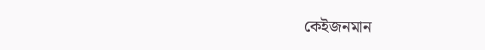কেইজনমান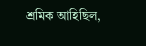শ্ৰমিক আহিছিল,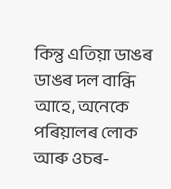কিন্তু এতিয়া ডাঙৰ ডাঙৰ দল বান্ধি আহে, অনেকে পৰিয়ালৰ লোক আৰু ওচৰ-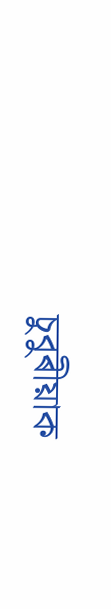চুবুৰীয়াক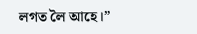লগত লৈ আহে।”